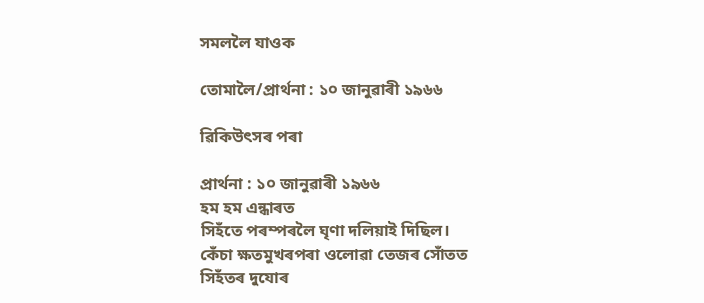সমললৈ যাওক

তোমালৈ/প্রার্থনা : ১০ জানুৱাৰী ১৯৬৬

ৱিকিউৎসৰ পৰা

প্ৰাৰ্থনা : ১০ জানুৱাৰী ১৯৬৬
হম হম এন্ধাৰত
সিহঁতে পৰম্পৰলৈ ঘৃণা দলিয়াই দিছিল।
কেঁচা ক্ষতমুখৰপৰা ওলোৱা তেজৰ সোঁতত
সিহঁতৰ দুযোৰ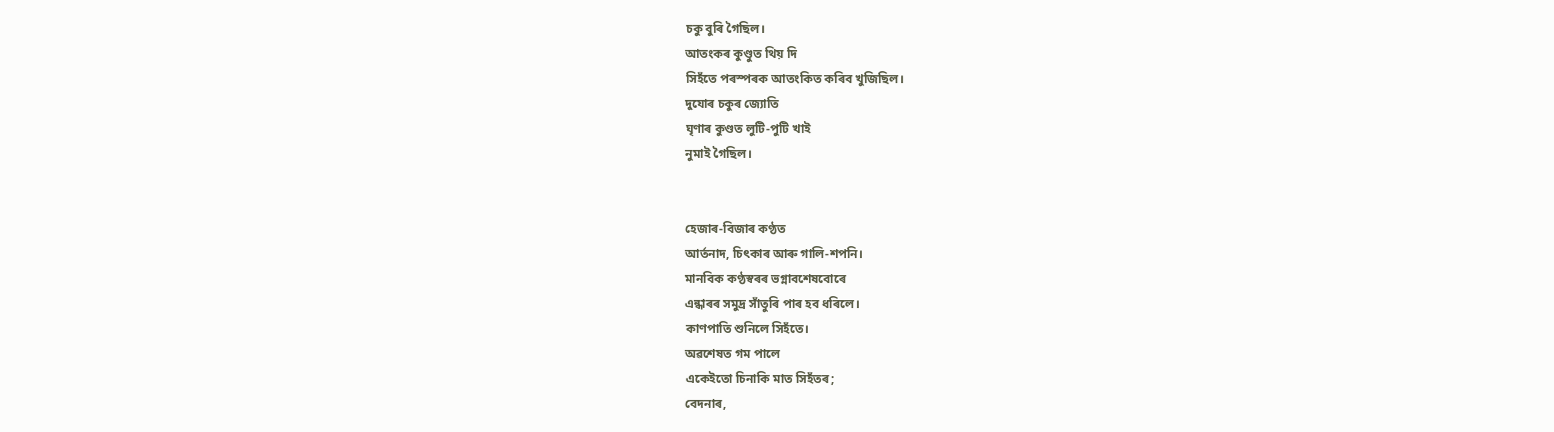চকু বুৰি গৈছিল।
আতংকৰ কুণ্ডুত থিয় দি
সিহঁতে পৰস্পৰক আতংকিত কৰিব খুজিছিল।
দুযোৰ চকুৰ জ্যোতি
ঘৃণাৰ কুণ্ডত লুটি-পুটি খাই
নুমাই গৈছিল।


হেজাৰ-বিজাৰ কণ্ঠত
আৰ্তনাদ, চিৎকাৰ আৰু গালি-শপনি।
মানবিক কণ্ঠস্বৰৰ ভগ্নাবশেষবোৰে
এন্ধাৰৰ সমুদ্ৰ সাঁতুৰি পাৰ হব ধৰিলে।
কাণপাতি শুনিলে সিহঁতে।
অৱশেষত গম পালে
একেইতো চিনাকি মাত সিহঁতৰ;
বেদনাৰ,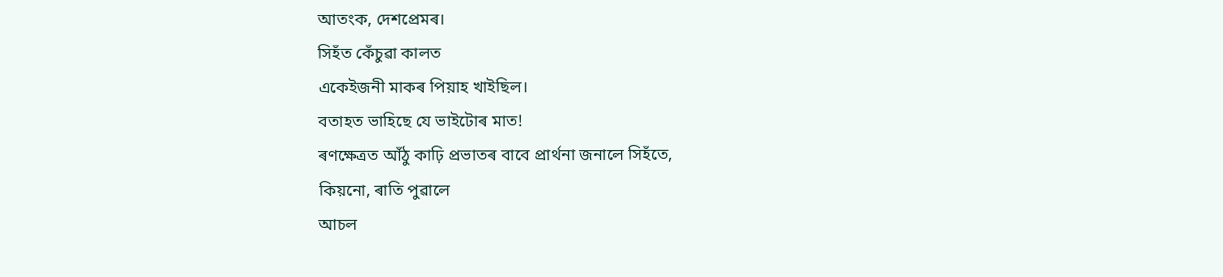আতংক, দেশপ্ৰেমৰ।
সিহঁত কেঁচুৱা কালত
একেইজনী মাকৰ পিয়াহ খাইছিল।
বতাহত ভাহিছে যে ভাইটোৰ মাত!
ৰণক্ষেত্ৰত আঁঠু কাঢ়ি প্ৰভাতৰ বাবে প্ৰাৰ্থনা জনালে সিহঁতে,
কিয়নো, ৰাতি পুৱালে
আচল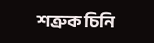শত্ৰুক চিনি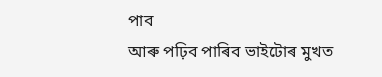পাব
আৰু পঢ়িব পাৰিব ভাইটোৰ মুখত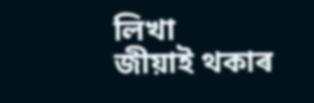লিখা
জীয়াই থকাৰ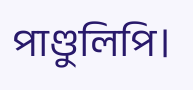পাণ্ডুলিপি।